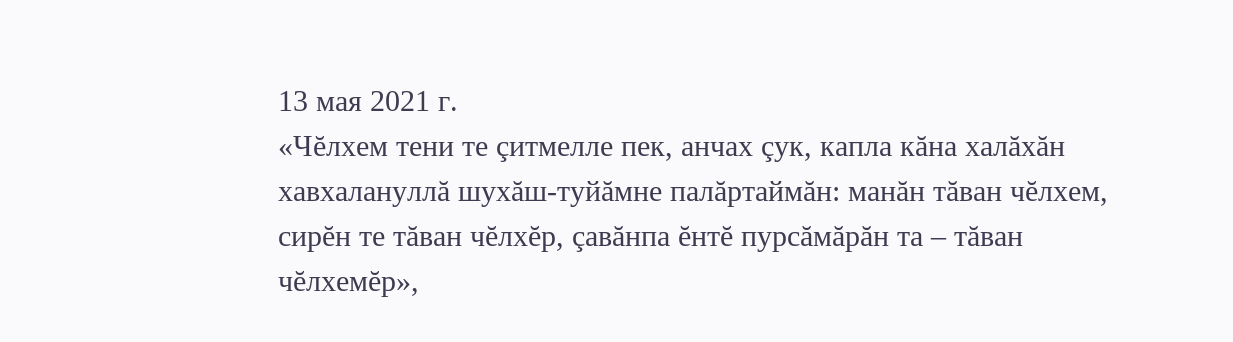13 мая 2021 г.
«Чĕлхем тени те çитмелле пек, анчах çук, капла кăна халăхăн хавхалануллă шухăш-туйăмне палăртаймăн: манăн тăван чĕлхем, сирĕн те тăван чĕлхĕр, çавăнпа ĕнтĕ пурсăмăрăн та – тăван чĕлхемĕр»,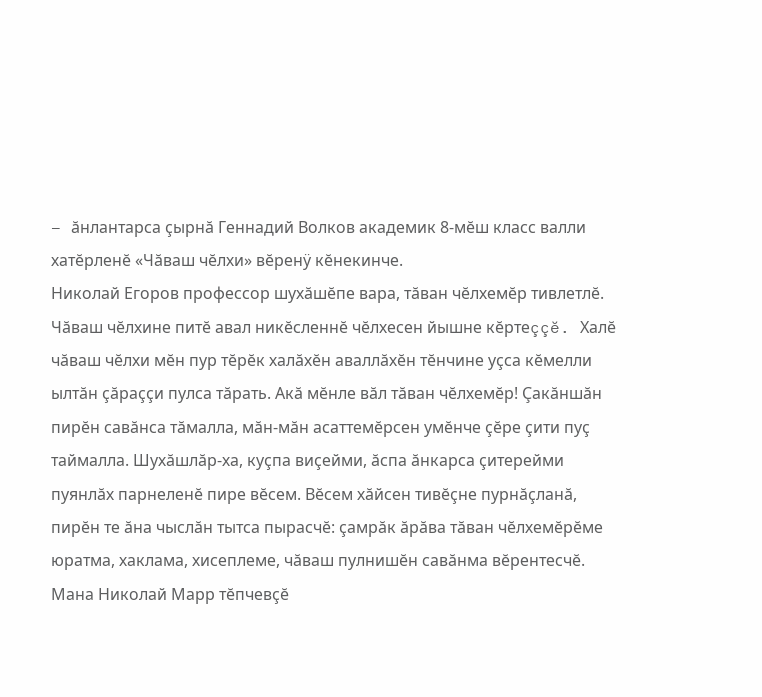– ăнлантарса çырнă Геннадий Волков академик 8-мĕш класс валли хатĕрленĕ «Чăваш чĕлхи» вĕренÿ кĕнекинче.
Николай Егоров профессор шухăшĕпе вара, тăван чĕлхемĕр тивлетлĕ. Чăваш чĕлхине питĕ авал никĕсленнĕ чĕлхесен йышне кĕртеççĕ. Халĕ чăваш чĕлхи мĕн пур тĕрĕк халăхĕн аваллăхĕн тĕнчине уçса кĕмелли ылтăн çăраççи пулса тăрать. Акă мĕнле вăл тăван чĕлхемĕр! Çакăншăн пирĕн савăнса тăмалла, мăн-мăн асаттемĕрсен умĕнче çĕре çити пуç таймалла. Шухăшлăр-ха, куçпа виçейми, ăспа ăнкарса çитерейми пуянлăх парнеленĕ пире вĕсем. Вĕсем хăйсен тивĕçне пурнăçланă, пирĕн те ăна чыслăн тытса пырасчĕ: çамрăк ăрăва тăван чĕлхемĕрĕме юратма, хаклама, хисеплеме, чăваш пулнишĕн савăнма вĕрентесчĕ.
Мана Николай Марр тĕпчевçĕ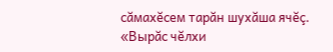сăмахĕсем тарăн шухăша ячĕç. «Вырăс чĕлхи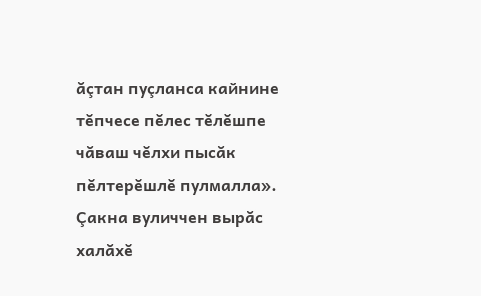ăçтан пуçланса кайнине тĕпчесе пĕлес тĕлĕшпе чăваш чĕлхи пысăк пĕлтерĕшлĕ пулмалла». Çакна вуличчен вырăс халăхĕ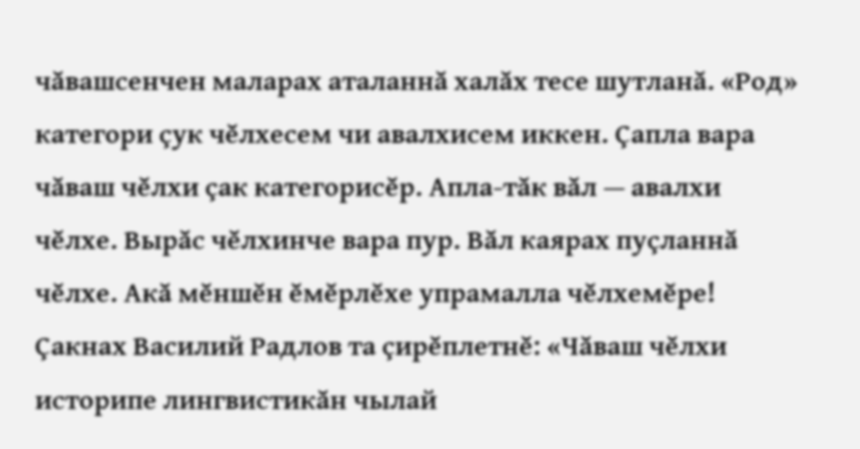чăвашсенчен маларах аталаннă халăх тесе шутланă. «Род» категори çук чĕлхесем чи авалхисем иккен. Çапла вара чăваш чĕлхи çак категорисĕр. Апла-тăк вăл — авалхи чĕлхе. Вырăс чĕлхинче вара пур. Вăл каярах пуçланнă чĕлхе. Акă мĕншĕн ĕмĕрлĕхе упрамалла чĕлхемĕре! Çакнах Василий Радлов та çирĕплетнĕ: «Чăваш чĕлхи историпе лингвистикăн чылай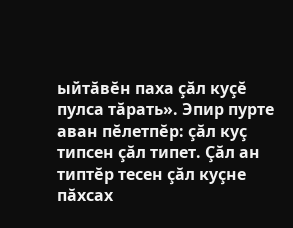ыйтăвĕн паха çăл куçĕ пулса тăрать». Эпир пурте аван пĕлетпĕр: çăл куç типсен çăл типет. Çăл ан типтĕр тесен çăл куçне пăхсах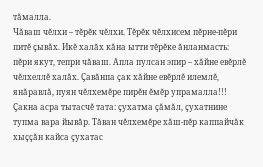тăмалла.
Чăваш чĕлхи – тĕрĕк чĕлхи. Тĕрĕк чĕлхисем пĕрне-пĕри питĕ çывăх. Икĕ халăх кăна ытти тĕрĕке ăнланмасть: пĕри якут, тепри чăваш. Апла пулсан эпир – хăйне евĕрлĕ чĕлхеллĕ халăх. Çавăнпа çак хăйне евĕрлĕ илемлĕ, янăравлă, пуян чĕлхемĕре пирĕн ĕмĕр упрамалла!!!
Çакна асра тытасчĕ тата: çухатма çăмăл, çухатнине тупма вара йывăр. Тăван чĕлхемĕре хăш-пĕр каппайчăк хыççăн кайса çухатас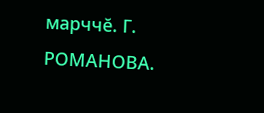марччĕ. Г. РОМАНОВА.